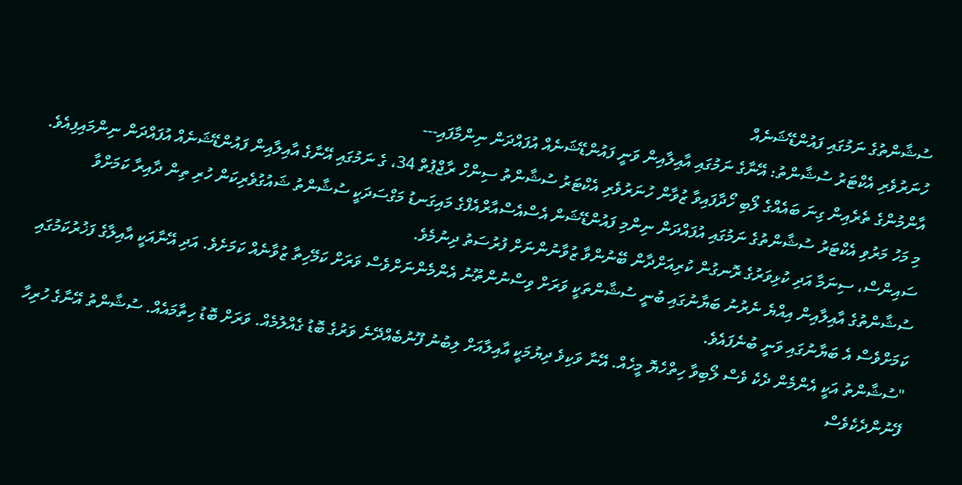ސުޝާންތުގެ ނަމުގައި ފައުންޑޭޝަނެއް
ހުނަރުވެރި އެކްޓަރު ސުޝާންތު: އޭނާގެ ނަމުގައި އާއިލާއިން ވަނީ ފައުންޑޭޝަނެއް އުފައްދަން ނިންމާފައި---
އާންމުންގެ ތެރެއިން ގިނަ ބައެއްގެ ލޯބި ހޯދާފައިވާ ޒުވާން ހުނަރުވެރި އެކްޓަރު ސުޝާންތު ސިންހް ރާޖްޕުތް 34، ގެ ނަމުގައި އޭނާގެ އާއިލާއިން ފައުންޑޭޝަނެއް އުފައްދަން ނިންމައިފިއެވެ.
މި މަހު މަރުވި އެކްޓަރު ސުޝާންތުގެ ނަމުގައި އުފައްދަން ނިންމި ފައުންޑޭޝަން އެސްއެސްއާރްއެފްގެ މައިގަނޑު މަގްސަދަކީ ސުޝާންތު ޝައުގުވެރިކަން ހުރި ތިން ދާއިރާ ކަމަށްވާ ސައިންސް، ސިނަމާ އަދި ކުޅިވަރުގެ ރޮނގުން ކުރިއަށްދާން ބޭނުންވާ ޒުވާނުންނަށް ފުރުސަތު ދިނުމެވެ.
ސުޝާންތުގެ އާއިލާއިން އިއްޔެ ނެރުނު ބަޔާނުގައި ބުނީ ސުޝާންތަކީ ވަރަށް ވިސްނުންތޫނު އެންމެންނަށްވެސް ވަރަށް ކަމޭހިތާ ޒުވާނެއް ކަމަށެވެ. އަދި އޭނާއަކީ އާއިލާގެ ފަޚުރުކަމުގައި ކަމަށްވެސް އެ ބަޔާނުގައި ވަނީ ބުނެފައެވެ.
"ސުޝާންތު އަކީ އެންމެން ދެކެ ވެސް ލޯބިވާ ހިތްހެޔޮ މީހެއް. އޭނާ ވަކިވެ ދިޔުމަކީ އާއިލާއަށް ލިބުނު ފޫނުބެއްދޭނެ ވަރުގެ ބޮޑު ގެއްލުމެއް. ވަރަށް ބޮޑު ހިތާމައެއް. ސުޝާންތު އޭނާގެ ހުރިހާ ފޭނުންދެކެވެސް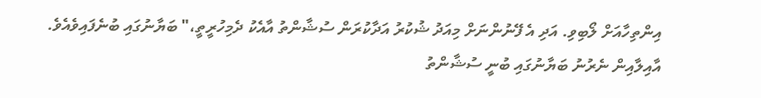އިންތިހާއަށް ލޯބިވި. އަދި އެ ފޭނުންނަށް މިއަދު ޝުކުރު އަދާކުރަން ސުޝާންތު އާއެކު ދެމިހުރީތީ،" ބަޔާނުގައި ބުނެފައިވެއެވެ.
އާއިލާއިން ނެރުނު ބަޔާނުގައި ބުނީ ސުޝާންތު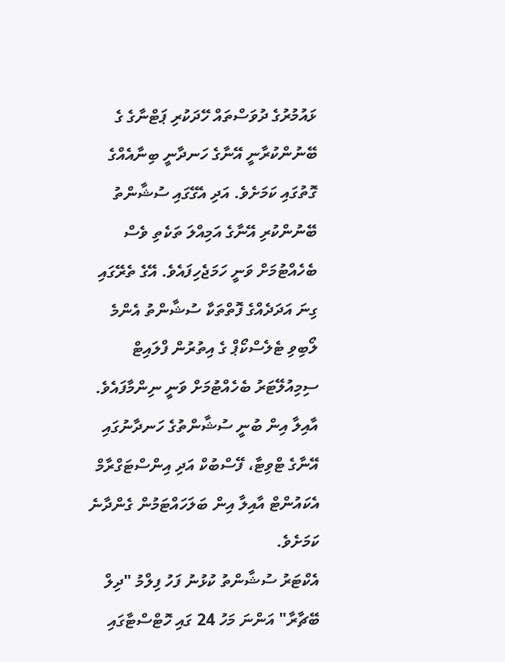ޅައުމުރުގެ ދުވަސްތައް ހޭދަކުރި ޕަޓްނާގެ ގެ ބޭނުންކުރާނީ އޭނާގެ ހަނދާނީ ބިނާއެއްގެ ގޮތުގައި ކަމަށެވެ. އަދި އެގޭގައި ސުޝާންތު ބޭނުންކުރި އޭނާގެ އަމިއްލަ ތަކެތި ވެސް ބެހެއްޓުމަށް ވަނީ ހަމަޖެހިފައެވެ. އޭގެ ތެރޭގައި ގިނަ އަދަދެއްގެ ފޮތްތަކާ ސުޝާންތު އެންމެ ލޯބިވި ޓެލެސްކޯޕް ގެ އިތުރުން ފްލައިޓް ސިމިއުލޭޓަރު ބެހެއްޓުމަށް ވަނީ ނިންމާފައެވެ. އާއިލާ އިން ބުނީ ސުޝާންތުގެ ހަނދާނުގައި އޭނާގެ ޓްވިޓާ، ފޭސްބުކް އަދި އިންސްޓަގްރާމް އެކައުންޓް އާއިލާ އިން ބަލަހައްޓަމުން ގެންދާނެ ކަމަށެވެ.
އެކްޓަރު ސުޝާންތު ކުޅުނު ފަހު ފިލްމު "ދިލް ބޭޗާރާ" އަންނަ މަހު 24 ގައި ހޮޓްސްޓާގައި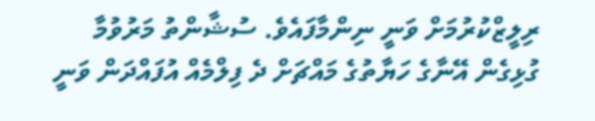ރިލީޒްކުރުމަށް ވަނީ ނިންމާފައެވެ. ސުޝާންތު މަރުވުމާ ގުޅިގެން އޭނާގެ ހަޔާތުގެ މައްޗަށް ދެ ފިލްމެއް އުފައްދަން ވަނީ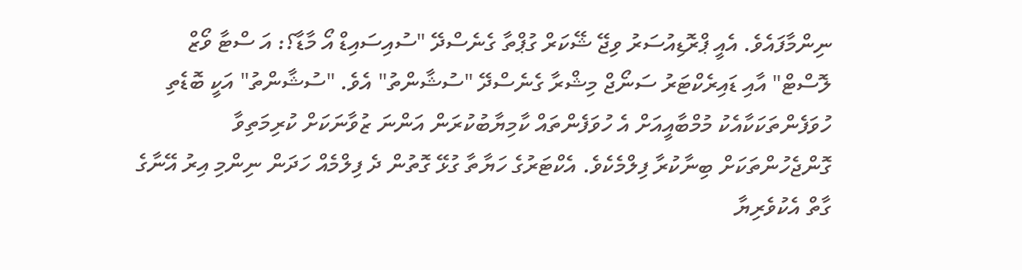ނިންމާފައެވެ. އެއީ ޕްރޮޑިއުސަރު ވިޖޭ ޝޭކަރް ގުޕްތާ ގެނެސްދޭ "ސުއިސައިޑް އޯ މާޑާ؟: އަ ސްޓާ ވޯޒް ލޮސްޓް" އާއި ޑައިރެކްޓަރު ސަނޯޖް މިޝްރާ ގެނެސްދޭ "ސުޝާންތު" އެވެ. "ސުޝާންތު" އަކީ ބޮޑެތި ހުވަފެންތަކަކާއެކު މުމްބާއީއަށް އެ ހުވަފެންތައް ކާމިޔާބުކުރަން އަންނަ ޒުވާނަކަށް ކުރިމަތިވާ ގޮންޖެހުންތަކަށް ބިނާކުރާ ފިލްމެކެވެ. އެކްޓަރުގެ ހަޔާތާ ގުޅޭ ގޮތުން ދެ ފިލްމެއް ހަދަން ނިންމި އިރު އޭނާގެ ގާތް އެކުވެރިޔާ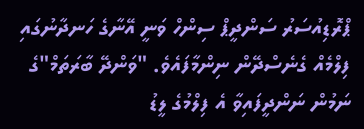ޕްރޮޑިއުސަރު ސަންދީޕް ސިންހް ވަނީ އޭނާގެ ހަނދާނުގައި ފިލްމެއް ގެނެސްދޭން ނިންމާފައެވެ. "ވަންދޭ ބާރަތަމް"ގެ ނަމުން ނަންދީފައިވާ އެ ފިލްމުގެ ލީޑު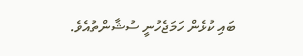ބައި ކުޅެން ހަމަޖެހުނީ ސުޝާންތުއެވެ.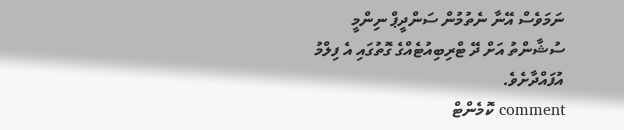ނަމަވެސް އޭނާ ނެތުމުން ސަންދީޕް ނިންމީ ސުޝާންތު އަށް ދޭ ޓްރިބިއުޓެއްގެ ގޮތުގައި އެ ފިލްމު އުފައްދާށެވެ.
comment ކޮމެންޓް